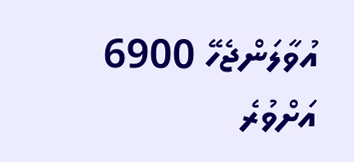އުވާލަންޖެހޭ 6900 އަށްވުރެ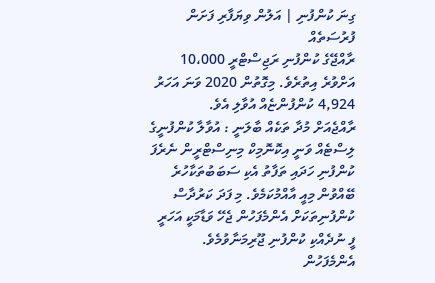ގިނަ ކުންފުނި | އަލުން ވިޔަފާރި ފަށަން ފުރުސަތެއް
ރާއްޖޭގެ ކުންފުނި ރަޖިސްޓްރީ 10،000 އަށްވުރެ އިތުރެވެ. މިގޮތުން 2020 ވަނަ އަހަރު 4,924 ކުންފުންޏެއް އުވާލި އެވެ.
ރާއްޖެއަށް މުދާ ތަކެއް ބާލަނީ : އުވާލާ ކުންފުނީގެ ލިސްޓެއް ވަނީ އިކޮނޮމިކް މިނިސްޓްރީން ނެރެފަ
ކުންފުނި ހަދައި ތަފާތު އެކި ސަބަބުތަކާހުރެ ބޭއްވުން މިއީ އާއްމުކަމެވެ. މި ފަދަ ކަރުދާސް ކުންފުނިތަކަށް އެންމެފަހުން ޖެހޭ ވަޑާމަކީ އަހަރީ ފީ ނުދެއްކި ކުންފުނި ޖޫރިމަނާވުމެވެ. އެންމެފަހުން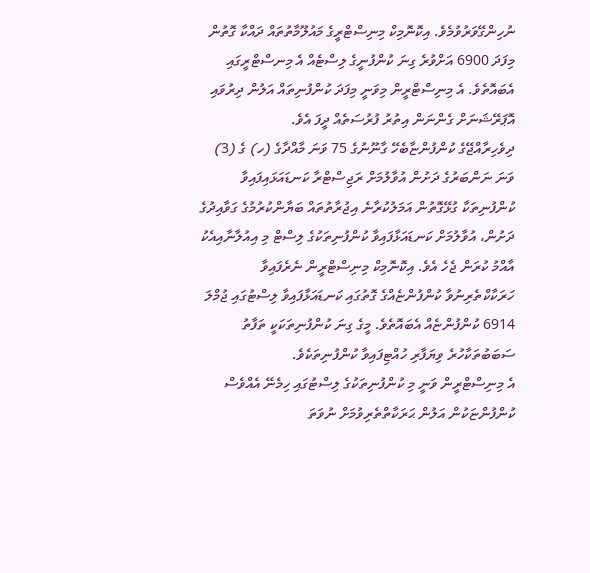ނުހިންގޭވަރުވުމެވެ. އިކޮނޮމިކް މިނިސްޓްރީގެ މައުލޫމާތުތައް ދައްކާ ގޮތުން މިފަދަ 6900 އަށްވުރެ ގިނަ ކުންފުނީގެ ލިސްޓެއް އެ މިނސްޓްރީގައި އެބައޮތެވެ. އެ މިނިސްޓްރީން މިވަނީ މިފަދަ ކުންފުނިތައް އަލުން ދިރުވައި އޮޕަރޭޝަނަށް ގެންނަން އިތުރު ފުރުސަތެއް ދީފަ އެވެ.
ދިވެހިރާއްޖޭގެ ކުންފުންޏާބެހޭ ގާނޫނުގެ 75 ވަނަ މާއްދާގެ (ހ) ގެ (3) ވަނަ ނަންބަރުގެ ދަށުން އުވާލުމަށް ރަޖިސްޓްރާ ކަނޑައަޅައިފައިވާ ކުންފުނިތަކާ ގުޅޭގޮތުން އަމަލުކުރާނެ އިޖުރާތުތައް ބަޔާންކުރުމުގެ ގަވާއިދުގެ ދަށުން، އުވާލުމަށް ކަނޑައަޅާފައިވާ ކުންފުނިތަކުގެ ލިސްޓް މި އިއުލާނާއިއެކު އާއްމު ކުރަން ޖެހެ އެވެ. އިކޮނޮމިކް މިނިސްޓްރީން ނެރެފައިވާ ހަރަކާކްތެރިނުވާ ކުންފުންޏެއްގެ ގޮތުގައި ކަނޑައަޅާފައިވާ ލިސްޓުގައި ޖުމްލަ 6914 ކުންފުންޏެއް އެބައޮތެވެ. މީގެ ގިނަ ކުންފުނިތަކަކީ ތަފާތު ސަބަބުތަކާހުރެ ވިޔަފާރި ހުއްޓިފައިވާ ކުންފުނިތަކެވެ.
އެ މިނިސްޓްރީން ވަނީ މި ކުންފުނިތަކުގެ ލިސްޓުގައި ހިމެނޭ އެއްވެސް ކުންފުންޏަކުން އަލުން ޙަރަކާތްތެރިވުމަށް ނުވަތަ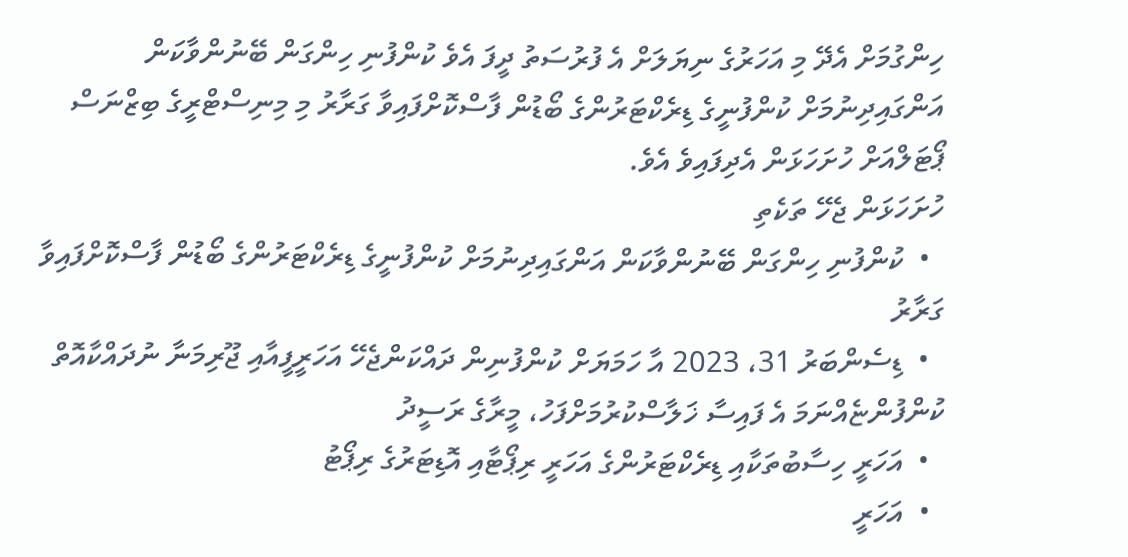ހިންގުމަށް އެދޭ މި އަހަރުގެ ނިޔަލަށް އެ ފުރުސަތު ދީފަ އެވެ ކުންފުނި ހިންގަން ބޭނުންވާކަން އަންގައިދިނުމަށް ކުންފުނީގެ ޑިރެކްޓަރުންގެ ބޯޑުން ފާސްކޮށްފައިވާ ގަރާރު މި މިނިސްޓްރީގެ ބިޒްނަސް ޕޯޓަލްއަށް ހުށަހަޅަން އެދިފައިވެ އެވެ.
ހުށަހަޅަން ޖެހޭ ތަކެތި
  •  ކުންފުނި ހިންގަން ބޭނުންވާކަން އަންގައިދިނުމަށް ކުންފުނީގެ ޑިރެކްޓަރުންގެ ބޯޑުން ފާސްކޮށްފައިވާ ގަރާރު
  •  ޑިސެންބަރު 31، 2023 އާ ހަމަޔަށް ކުންފުނިން ދައްކަންޖެހޭ އަހަރީފީއާއި ޖޫރިމަނާ ނުދައްކާއޮތް ކުންފުންޏެއްނަމަ އެ ފައިސާ ޚަލާސްކުރުމަށްފަހު، މީރާގެ ރަސީދު
  •  އަހަރީ ހިސާބުތަކާއި ޑިރެކްޓަރުންގެ އަހަރީ ރިޕޯޓާއި އޮޑިޓަރުގެ ރިޕޯޓު
  •  އަހަރީ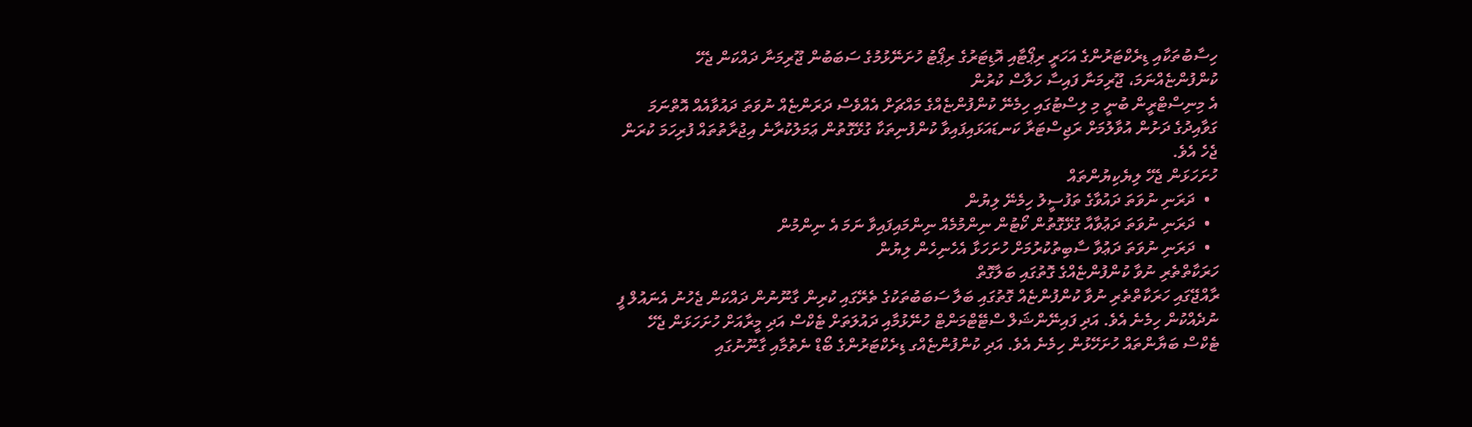ހިސާބުތަކާއި ޑިރެކްޓަރުންގެ އަހަރީ ރިޕޯޓާއި އޮޑިޓަރުގެ ރިޕޯޓު ހުށަނޭޅުމުގެ ސަބަބުން ޖޫރިމަނާ ދައްކަން ޖެހޭ ކުންފުންޏެއްނަމަ، ޖޫރިމަނާ ފައިސާ ހަލާސް ކުރުން
އެ މިނިސްޓްރީން ބުނީ މި ލިސްޓުގައި ހިމެނޭ ކުންފުންޏެއްގެ މައްޗަށް އެއްވެސް ދަރަންޏެއް ނުވަތަ ދައުވާއެއް އޮތްނަމަ ގަވާއިދުގެ ދަށުން އުވާލުމަށް ރަޖިސްޓަރާ ކަނޑައަޅައިފައިވާ ކުންފުނިތަކާ ގުޅޭގޮތުން ޢަމަލުކުރާނެ އިޖުރާތުތައް ފުރިހަމަ ކުރަން ޖެހެ އެވެ.
ހުށަހަޅަން ޖެހޭ ލިޔެކިޔުންތައް
  •  ދަރަނި ނުވަތަ ދައުވާގެ ތަފުސީލު ހިމެނޭ ލިޔުން
  •  ދަރަނި ނުވަތަ ދަޢުވާއާ ގުޅޭގޮތުން ކޯޓުން ނިންމުމެއް ނިންމައިފައިވާ ނަމަ އެ ނިންމުން
  •  ދަރަނި ނުވަތަ ދަޢުވާ ސާބިތުކުރުމަށް ހުށަހަޅާ އެހެނިހެން ލިޔުން
ހަރަކާތްތެރި ނުވާ ކުންފުންޏެއްގެ ގޮތުގައި ބަލާގޮތް
ރާއްޖޭގައި ހަރަކާތްތެރި ނުވާ ކުންފުންޏެއް ގޮތުގައި ބަލާ ސަބަބުތަކުގެ ތެރޭގައި ކުރިން ގާނޫނުން ދައްކަން ޖެހުނު އެނައުލް ފީ ނުދެއްކުން ހިމެނެ އެވެ. އަދި ފައިނޭންޝަލް ސްޓޭޓްމަންޓް ހުނޭޅުމާއި ދައުލަތަށް ޓެކްސް އަދި މީރާއަށް ހުށަހަޅަން ޖެހޭ ޓެކްސް ބަޔާންތައް ހުށަހޭޅުން ހިމެނެ އެވެ. އަދި ކުންފުންޏެއްގ ޑިރެކްޓަރުންގެ ބޯޑް ނެތުމާއި ގާނޫނުގައި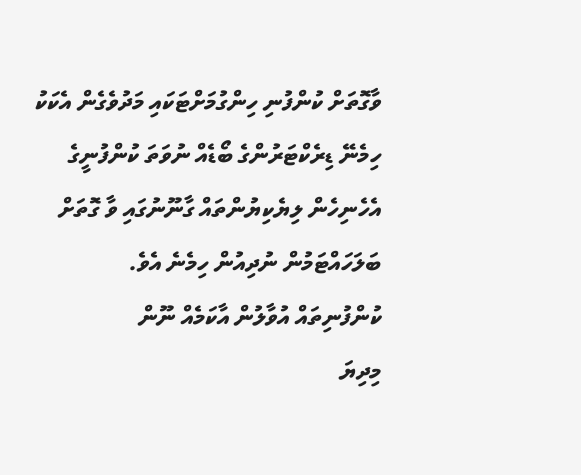ވާގޮތަށް ކުންފުނި ހިންގުމަށްޓަކައި މަދުވެގެން އެކަކު ހިމެނޭ ޑިރެކްޓަރުންގެ ބޯޑެއް ނުވަތަ ކުންފުނީގެ އެހެނިހެން ލިޔެކިޔުންތައް ގާނޫނުގައި ވާ ގޮތަށް ބަލަހައްޓަމުން ނުދިއުން ހިމެނެ އެވެ.
ކުންފުނިތައް އުވާލުން އާކަމެއް ނޫން
މިދިޔަ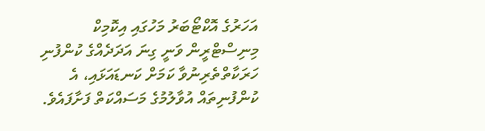އަހަރުގެ އޮކްޓޯބަރު މަހުގައި އިކޮމިކް މިނިސްޓްރީން ވަނީ ގިނަ އަދަދެއްގެ ކުންފުނި ހަރަކާތްތެރިނުވާ ކަމަށް ކަނޑައަޅައި، އެ ކުންފުނިތައް އުވާލުމުގެ މަސައްކަތް ފަށާފައެވެ.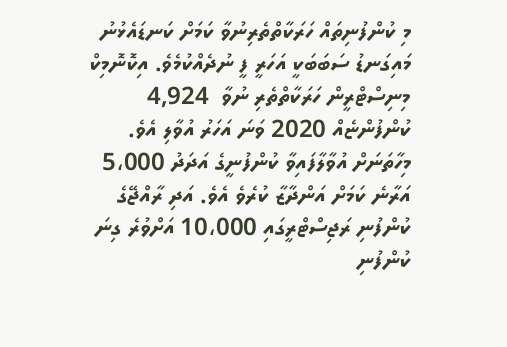މި ކުންފުނިތައް ހަރަކާތްތެރިނުވާ ކަމަށް ކަނޑައެޅުނު މައިގަނޑު ސަބަބަކީ އަހަރީ ފީ ނުދެއްކުމެވެ. އިކޮނޮމިކް މިނިސްޓްރީން ހަރަކާތްތެރި ނުވާ  4,924 ކުންފުންޏެއް 2020 ވަނަ އަހަރު އުވާލި އެވެ. މިހާތަނަށް އުވާލާފައިވާ ކުންފުނީގެ އަދަދު 5،000 އަރާނެ ކަމަށް އަންދާޒާ ކުރެވެ އެވެ. އަދި ރާއްޖޭގެ ކުންފުނި ރަޖިސްޓްރީގައި 10،000 އަށްވުރެ ގިނަ ކުންފުނި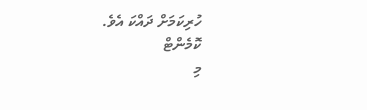ހުރިކަމަށް ދައްކަ އެވެ.
ކޮމެންޓް
މި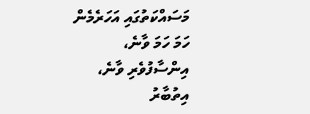މަސައްކަތުގައި އަހަރެމެން ހަމަ ހަމަ ވާނެ، އިންސާފުވެރި ވާނެ، އިތުބާރު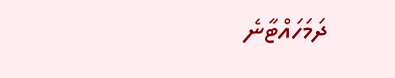ދަމަހައްޓާނެ